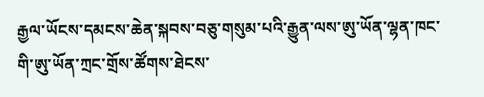རྒྱལ་ཡོངས་དམངས་ཆེན་སྐབས་བཅུ་གསུམ་པའི་རྒྱུན་ལས་ཨུ་ཡོན་ལྷན་ཁང་གི་ཨུ་ཡོན་ཀྲང་གྲོས་ཚོགས་ཐེངས་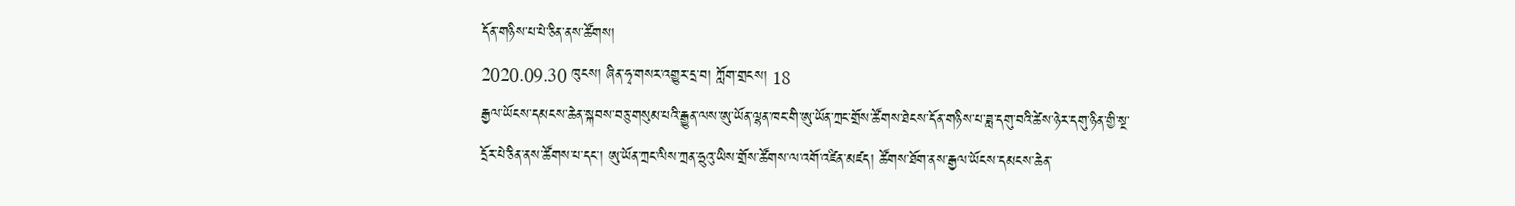དོན་གཉིས་པ་པེ་ཅིན་ནས་ཚོགས།
2020.09.30 ཁུངས། ཞིན་ཧྭ་གསར་འགྱུར་དྲ་བ། ཀློག་གྲངས། 18
རྒྱལ་ཡོངས་དམངས་ཆེན་སྐབས་བཅུ་གསུམ་པའི་རྒྱུན་ལས་ཨུ་ཡོན་ལྷན་ཁང་གི་ཨུ་ཡོན་ཀྲང་གྲོས་ཚོགས་ཐེངས་དོན་གཉིས་པ་ཟླ་དགུ་བའི་ཚེས་ཉེར་དགུ་ཉིན་གྱི་སྔ་དྲོར་པེ་ཅིན་ནས་ཚོགས་པ་དང་། ཨུ་ཡོན་ཀྲང་ལིས་ཀྲན་ཧྲུའུ་ཡིས་གྲོས་ཚོགས་ལ་འགོ་འཛིན་མཛད། ཚོགས་ཐོག་ནས་རྒྱལ་ཡོངས་དམངས་ཆེན་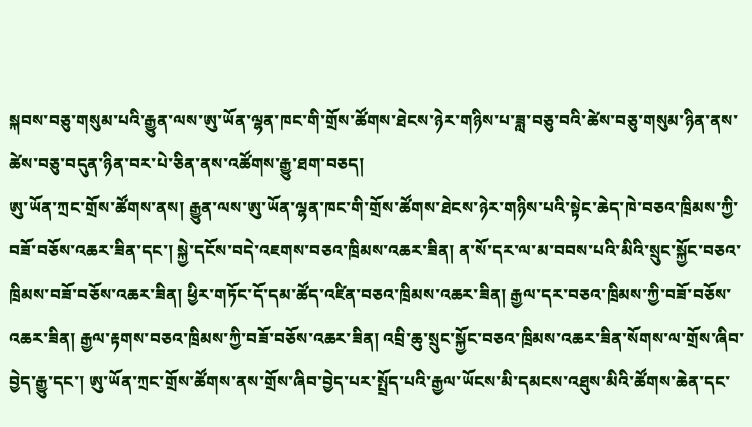སྐབས་བཅུ་གསུམ་པའི་རྒྱུན་ལས་ཨུ་ཡོན་ལྷན་ཁང་གི་གྲོས་ཚོགས་ཐེངས་ཉེར་གཉིས་པ་ཟླ་བཅུ་བའི་ཚེས་བཅུ་གསུམ་ཉིན་ནས་ཚེས་བཅུ་བདུན་ཉིན་བར་པེ་ཅིན་ནས་འཚོགས་རྒྱུ་ཐག་བཅད།
ཨུ་ཡོན་ཀྲང་གྲོས་ཚོགས་ནས། རྒྱུན་ལས་ཨུ་ཡོན་ལྷན་ཁང་གི་གྲོས་ཚོགས་ཐེངས་ཉེར་གཉིས་པའི་སྟེང་ཆེད་ཁེ་བཅའ་ཁྲིམས་ཀྱི་བཟོ་བཅོས་འཆར་ཟིན་དང་། སྐྱེ་དངོས་བདེ་འཇགས་བཅའ་ཁྲིམས་འཆར་ཟིན། ན་སོ་དར་ལ་མ་བབས་པའི་མིའི་སྲུང་སྐྱོང་བཅའ་ཁྲིམས་བཟོ་བཅོས་འཆར་ཟིན། ཕྱིར་གཏོང་དོ་དམ་ཚོད་འཛིན་བཅའ་ཁྲིམས་འཆར་ཟིན། རྒྱལ་དར་བཅའ་ཁྲིམས་ཀྱི་བཟོ་བཅོས་འཆར་ཟིན། རྒྱལ་རྟགས་བཅའ་ཁྲིམས་ཀྱི་བཟོ་བཅོས་འཆར་ཟིན། འབྲི་ཆུ་སྲུང་སྐྱོང་བཅའ་ཁྲིམས་འཆར་ཟིན་སོགས་ལ་གྲོས་ཞིབ་བྱེད་རྒྱུ་དང་། ཨུ་ཡོན་ཀྲང་གྲོས་ཚོགས་ནས་གྲོས་ཞིབ་བྱེད་པར་སྤྲོད་པའི་རྒྱལ་ཡོངས་མི་དམངས་འཐུས་མིའི་ཚོགས་ཆེན་དང་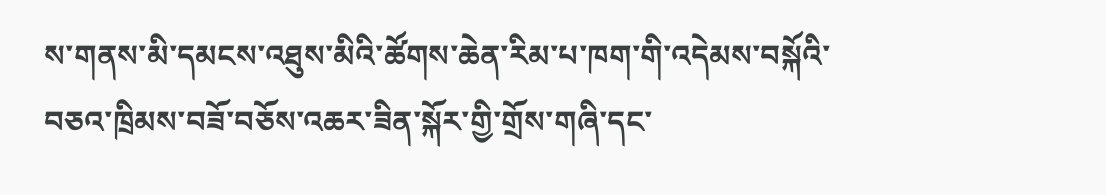ས་གནས་མི་དམངས་འཐུས་མིའི་ཚོགས་ཆེན་རིམ་པ་ཁག་གི་འདེམས་བསྐོའི་བཅའ་ཁྲིམས་བཟོ་བཅོས་འཆར་ཟིན་སྐོར་གྱི་གྲོས་གཞི་དང་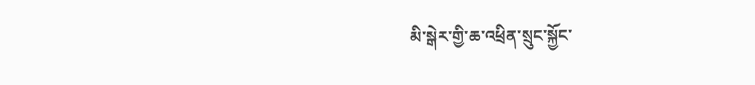མི་སྒེར་གྱི་ཆ་འཕྲིན་སྲུང་སྐྱོང་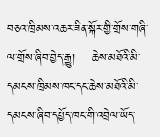བཅའ་ཁྲིམས་འཆར་ཟིན་སྐོར་གྱི་གྲོས་གཞི་ལ་གྲོས་ཞིབ་བྱེད་རྒྱུ།    ཆེས་མཐོའི་མི་དམངས་ཁྲིམས་ཁང་དང་ཆེས་མཐོའི་མི་དམངས་ཞིབ་དཔྱོད་ཁང་གི་འབྲེལ་ཡོད་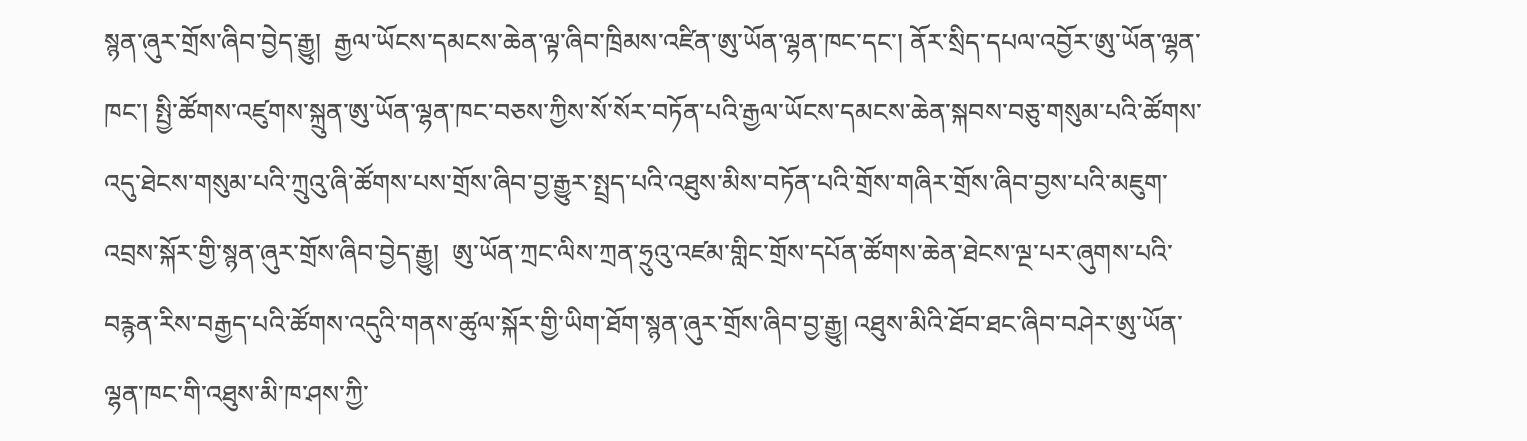སྙན་ཞུར་གྲོས་ཞིབ་བྱེད་རྒྱུ།  རྒྱལ་ཡོངས་དམངས་ཆེན་ལྟ་ཞིབ་ཁྲིམས་འཛིན་ཨུ་ཡོན་ལྷན་ཁང་དང་། ནོར་སྲིད་དཔལ་འབྱོར་ཨུ་ཡོན་ལྷན་ཁང་། སྤྱི་ཚོགས་འཛུགས་སྐྲུན་ཨུ་ཡོན་ལྷན་ཁང་བཅས་ཀྱིས་སོ་སོར་བཏོན་པའི་རྒྱལ་ཡོངས་དམངས་ཆེན་སྐབས་བཅུ་གསུམ་པའི་ཚོགས་འདུ་ཐེངས་གསུམ་པའི་ཀྲུའུ་ཞི་ཚོགས་པས་གྲོས་ཞིབ་བྱ་རྒྱུར་སྤྲད་པའི་འཐུས་མིས་བཏོན་པའི་གྲོས་གཞིར་གྲོས་ཞིབ་བྱས་པའི་མཇུག་འབྲས་སྐོར་གྱི་སྙན་ཞུར་གྲོས་ཞིབ་བྱེད་རྒྱུ།  ཨུ་ཡོན་ཀྲང་ལིས་ཀྲན་ཧྲུའུ་འཛམ་གླིང་གྲོས་དཔོན་ཚོགས་ཆེན་ཐེངས་ལྔ་པར་ཞུགས་པའི་བརྙན་རིས་བརྒྱད་པའི་ཚོགས་འདུའི་གནས་ཚུལ་སྐོར་གྱི་ཡིག་ཐོག་སྙན་ཞུར་གྲོས་ཞིབ་བྱ་རྒྱུ། འཐུས་མིའི་ཐོབ་ཐང་ཞིབ་བཤེར་ཨུ་ཡོན་ལྷན་ཁང་གི་འཐུས་མི་ཁ་ཤས་ཀྱི་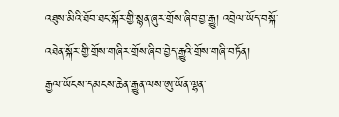འཐུས་མིའི་ཐོབ་ཐང་སྐོར་གྱི་སྙན་ཞུར་གྲོས་ཞིབ་བྱ་རྒྱུ། འབྲེལ་ཡོད་བསྐོ་འཐེན་སྐོར་གྱི་གྲོས་གཞིར་གྲོས་ཞིབ་བྱེད་རྒྱུའི་གྲོས་གཞི་བཏོན།
རྒྱལ་ཡོངས་དམངས་ཆེན་རྒྱུན་ལས་ཨུ་ཡོན་ལྷན་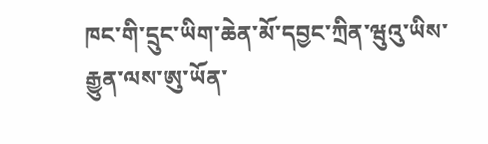ཁང་གི་དྲུང་ཡིག་ཆེན་མོ་དབྱང་ཀྲིན་ཝུའུ་ཡིས་རྒྱུན་ལས་ཨུ་ཡོན་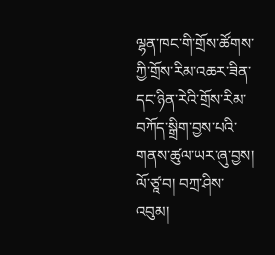ལྷན་ཁང་གི་གྲོས་ཚོགས་ཀྱི་གྲོས་རིམ་འཆར་ཟིན་དང་ཉིན་རེའི་གྲོས་རིམ་བཀོད་སྒྲིག་བྱས་པའི་གནས་ཚུལ་ཡར་ཞུ་བྱས།
ལོ་ཙཱ་བ། བཀྲ་ཤིས་འབུམ།